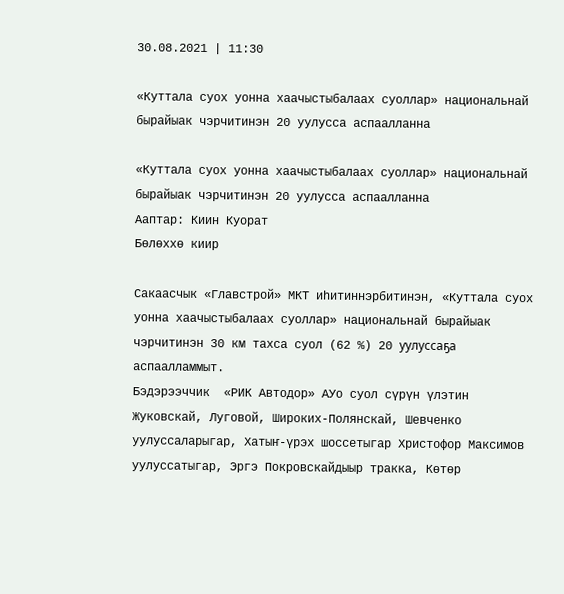30.08.2021 | 11:30

«Куттала суох уонна хаачыстыбалаах суоллар» национальнай бырайыак чэрчитинэн 20 уулусса аспаалланна

«Куттала суох уонна хаачыстыбалаах суоллар» национальнай бырайыак чэрчитинэн 20 уулусса аспаалланна
Ааптар: Киин Куорат
Бөлөххө киир

Сакаасчык «Главстрой» МКТ иһитиннэрбитинэн, «Куттала суох уонна хаачыстыбалаах суоллар» национальнай бырайыак чэрчитинэн 30 км тахса суол (62 %) 20 уулуссаҕа аспаалламмыт.
Бэдэрээччик  «РИК Автодор» АУо суол сүрүн үлэтин Жуковскай, Луговой, Широких-Полянскай, Шевченко уулуссаларыгар, Хатыҥ-үрэх шоссетыгар Христофор Максимов уулуссатыгар, Эргэ Покровскайдыыр тракка, Көтөр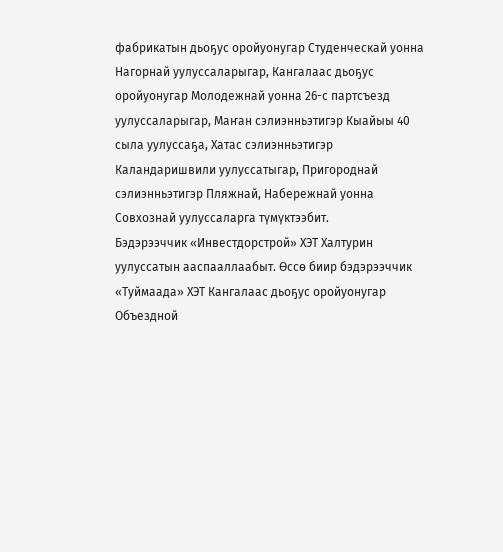фабрикатын дьоҕус оройуонугар Студенческай уонна Нагорнай уулуссаларыгар, Кангалаас дьоҕус оройуонугар Молодежнай уонна 26-с партсъезд  уулуссаларыгар, Маҥан сэлиэнньэтигэр Кыайыы 40 сыла уулуссаҕа, Хатас сэлиэнньэтигэр Каландаришвили уулуссатыгар, Пригороднай сэлиэнньэтигэр Пляжнай, Набережнай уонна Совхознай уулуссаларга түмүктээбит.
Бэдэрээччик «Инвестдорстрой» ХЭТ Халтурин уулуссатын ааспааллаабыт. Өссө биир бэдэрээччик «Туймаада» ХЭТ Кангалаас дьоҕус оройуонугар Объездной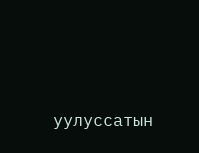уулуссатын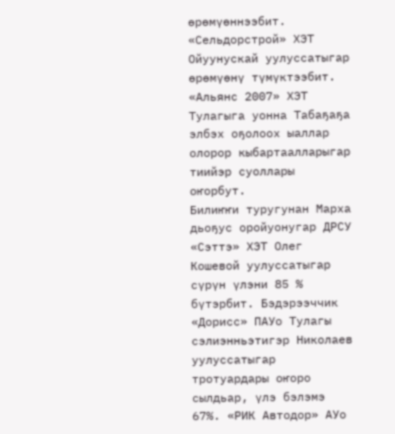өрөмүөннээбит. «Сельдорстрой» ХЭТ Ойуунускай уулуссатыгар өрөмүөнү түмүктээбит. «Альянс 2007» ХЭТ Тулагыга уонна Табаҕаҕа элбэх оҕолоох ыаллар олорор кыбартаалларыгар тиийэр суоллары оҥорбут.
Билиҥҥи туругунан Марха дьоҕус оройуонугар ДРСУ «Сэттэ» ХЭТ Олег Кошевой уулуссатыгар сүрүн үлэни 85 % бүтэрбит. Бэдэрээччик «Дорисс» ПАУо Тулагы сэлиэнньэтигэр Николаев уулуссатыгар тротуардары оҥоро сылдьар, үлэ бэлэмэ 67%. «РИК Автодор» АУо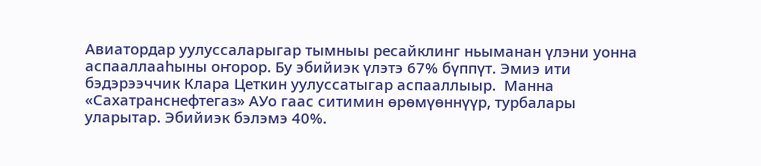Авиатордар уулуссаларыгар тымныы ресайклинг ньыманан үлэни уонна аспааллааһыны оҥорор. Бу эбийиэк үлэтэ 67% бүппүт. Эмиэ ити бэдэрээччик Клара Цеткин уулуссатыгар аспааллыыр.  Манна «Сахатранснефтегаз» АУо гаас ситимин өрөмүөннүүр, турбалары уларытар. Эбийиэк бэлэмэ 40%.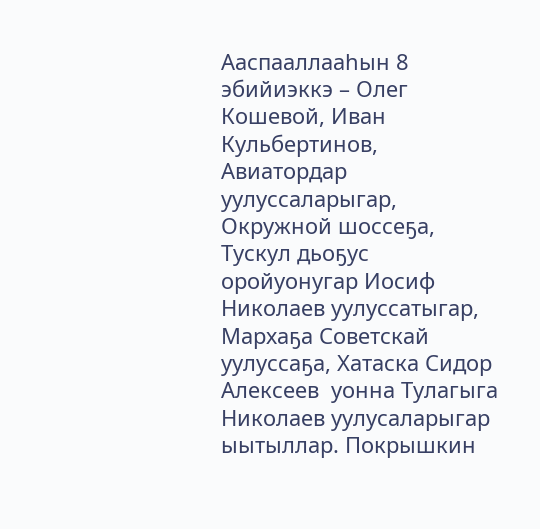Ааспааллааһын 8 эбийиэккэ – Олег Кошевой, Иван Кульбертинов, Авиатордар уулуссаларыгар, Окружной шоссеҕа, Тускул дьоҕус оройуонугар Иосиф Николаев уулуссатыгар, Мархаҕа Советскай уулуссаҕа, Хатаска Сидор Алексеев  уонна Тулагыга Николаев уулусаларыгар ыытыллар. Покрышкин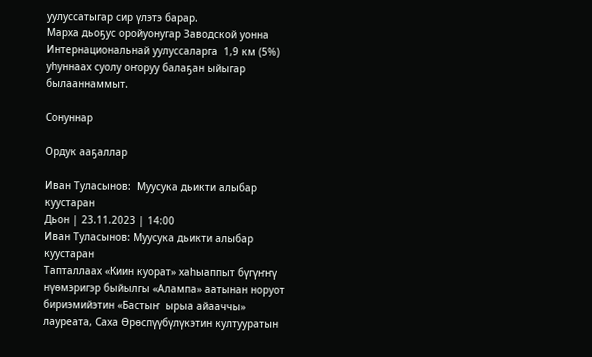уулуссатыгар сир үлэтэ барар.
Марха дьоҕус оройуонугар Заводской уонна Интернациональнай уулуссаларга  1,9 км (5%) уһуннаах суолу оҥоруу балаҕан ыйыгар былааннаммыт.

Сонуннар

Ордук ааҕаллар

Иван Туласынов:  Муусука дьикти алыбар куустаран
Дьон | 23.11.2023 | 14:00
Иван Туласынов: Муусука дьикти алыбар куустаран
Тапталлаах «Киин куорат» хаһыаппыт бүгүҥҥү нүөмэригэр быйылгы «Алампа» аатынан норуот бириэмийэтин «Бастыҥ  ырыа айааччы» лауреата, Саха Өрөспүүбүлүкэтин култууратын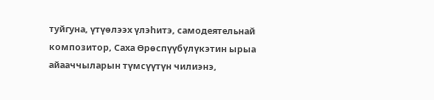туйгуна, үтүөлээх үлэһитэ, самодеятельнай композитор, Саха Өрөспүүбүлүкэтин ырыа айааччыларын түмсүүтүн чилиэнэ,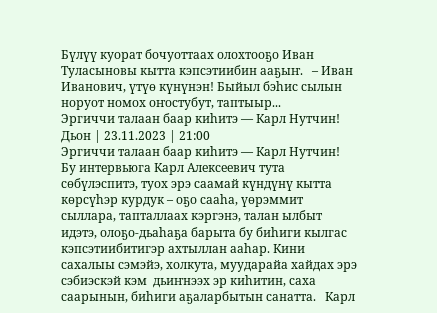Бүлүү куорат бочуоттаах олохтооҕо Иван Туласыновы кытта кэпсэтиибин ааҕыҥ.   – Иван Иванович, үтүө күнүнэн! Быйыл бэһис сылын норуот номох оҥостубут, таптыыр...
Эргиччи талаан баар киһитэ — Карл Нутчин!
Дьон | 23.11.2023 | 21:00
Эргиччи талаан баар киһитэ — Карл Нутчин!
Бу интервьюга Карл Алексеевич тута сөбүлэспитэ, туох эрэ саамай күндүнү кытта көрсүһэр курдук – оҕо сааһа, үөрэммит сыллара, тапталлаах кэргэнэ, талан ылбыт идэтэ, олоҕо-дьаһаҕа барыта бу биһиги кылгас кэпсэтиибитигэр ахтыллан ааһар. Кини сахалыы сэмэйэ, холкута, муударайа хайдах эрэ сэбиэскэй кэм  дьиҥнээх эр киһитин, саха саарынын, биһиги аҕаларбытын санатта.   Карл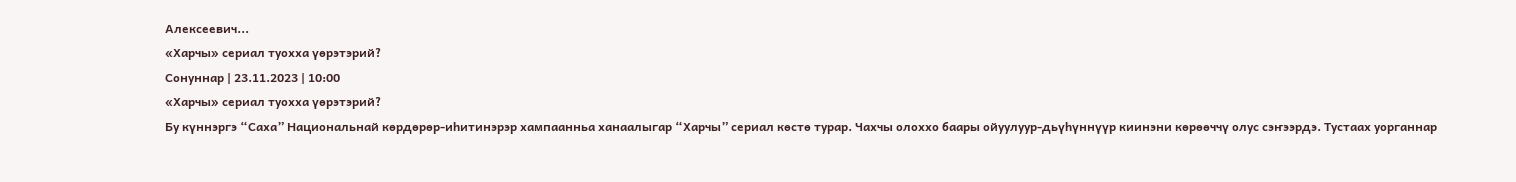Алексеевич...
«Харчы» сериал туохха үөрэтэрий?
Сонуннар | 23.11.2023 | 10:00
«Харчы» сериал туохха үөрэтэрий?
Бу күннэргэ “Саха” Национальнай көрдөрөр-иһитинэрэр хампаанньа ханаалыгар “Харчы” сериал көстө турар. Чахчы олоххо баары ойуулуур-дьүһүннүүр киинэни көрөөччү олус сэҥээрдэ. Тустаах уорганнар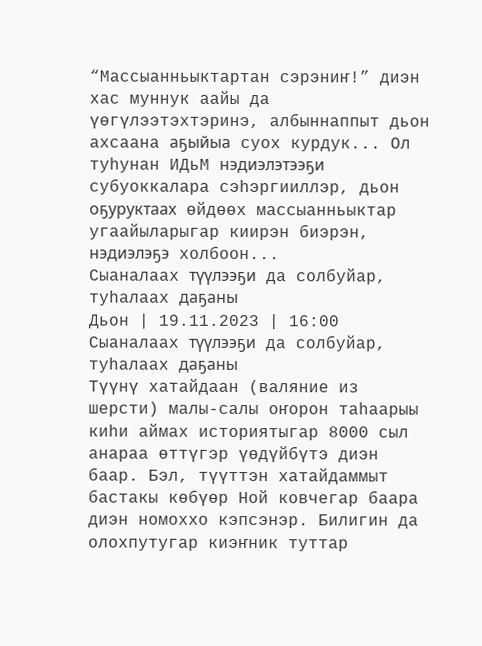“Массыанньыктартан сэрэниҥ!” диэн хас муннук аайы да үөгүлээтэхтэринэ, албыннаппыт дьон ахсаана аҕыйыа суох курдук... Ол туһунан ИДьМ нэдиэлэтээҕи субуоккалара сэһэргииллэр, дьон оҕуруктаах өйдөөх массыанньыктар угаайыларыгар киирэн биэрэн, нэдиэлэҕэ холбоон...
Сыаналаах түүлээҕи да солбуйар, туһалаах даҕаны
Дьон | 19.11.2023 | 16:00
Сыаналаах түүлээҕи да солбуйар, туһалаах даҕаны
Түүнү хатайдаан (валяние из шерсти) малы-салы оҥорон таһаарыы киһи аймах историятыгар 8000 сыл анараа өттүгэр үөдүйбүтэ диэн баар. Бэл, түүттэн хатайдаммыт бастакы көбүөр Ной ковчегар баара диэн номоххо кэпсэнэр. Билигин да олохпутугар киэҥник туттар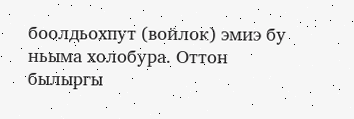боолдьохпут (войлок) эмиэ бу ньыма холобура. Оттон былыргы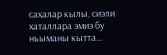сахалар кылы, сиэли хаталлара эмиэ бу ньыманы кытта...